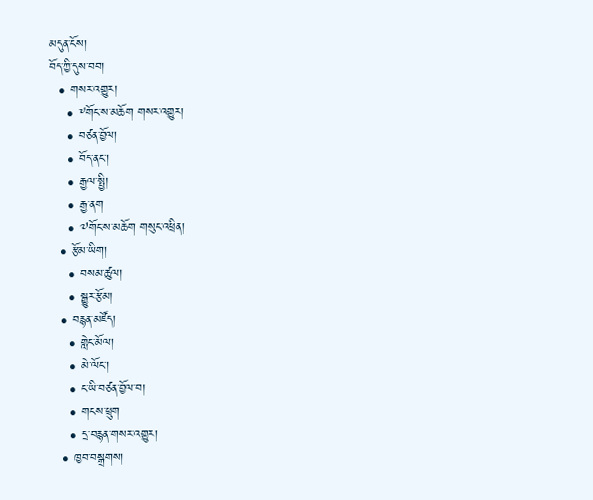མདུན་ངོས།
བོད་ཀྱི་དུས་བབ།
  • གསར་འགྱུར།
    • ༸གོང་ས་མཆོག གསར་འགྱུར།
    • བཙན་བྱོལ།
    • བོད་ནང་།
    • རྒྱལ་སྤྱི།
    • རྒྱ་ནག
    • ༧གོང་ས་མཆོག གསུང་འཕྲིན།
  • རྩོམ་ཡིག།
    • བསམ་ཚུལ།
    • སྒྱུར་རྩོམ།
  • བརྙན་མཛོད།
    • གླེང་མོལ།
    • མེ་ལོང་།
    • ང་ཡི་བཙན་བྱོལ་བ།
    • གངས་ཕྲུག
    • དྲ་བརྙན་གསར་འགྱུར།
  • ཁྱབ་བསྒྲགས།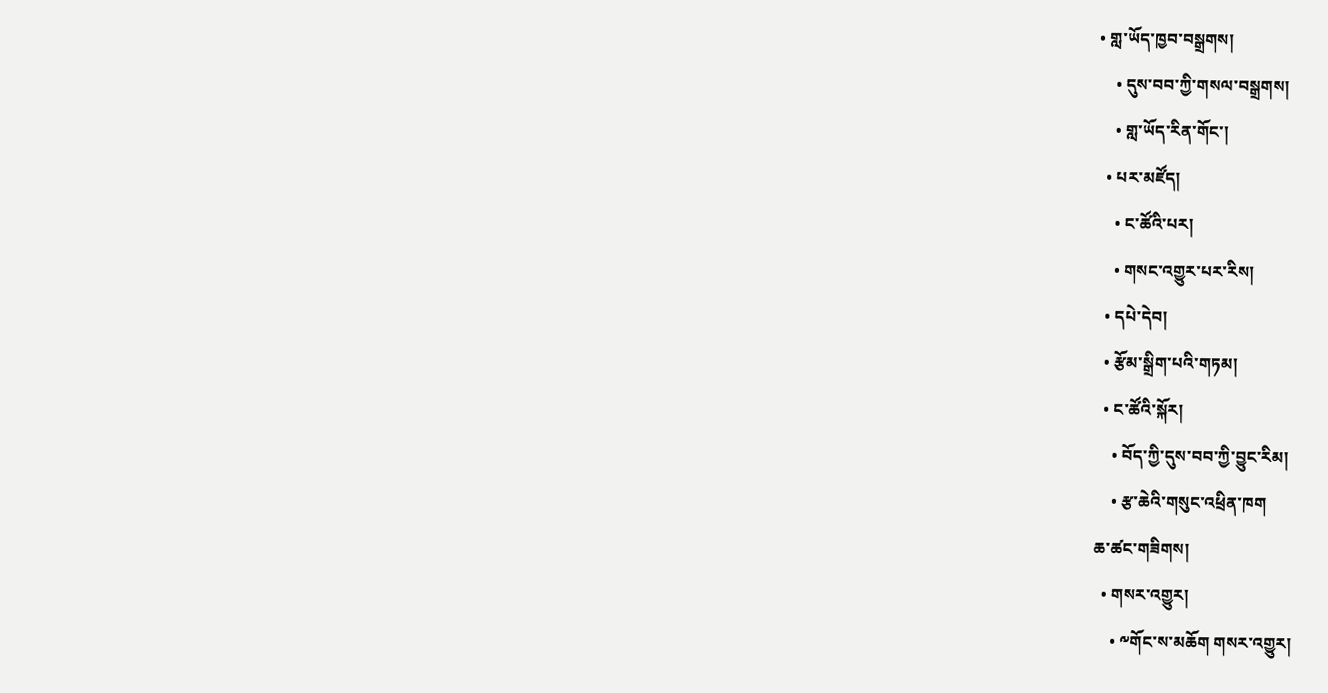• གླ་ཡོད་ཁྱབ་བསྒྲགས།
    • དུས་བབ་ཀྱི་གསལ་བསྒྲགས།
    • གླ་ཡོད་རིན་གོང་།
  • པར་མཛོད།
    • ང་ཚོའི་པར།
    • གསང་འགྱུར་པར་རིས།
  • དཔེ་དེབ།
  • རྩོམ་སྒྲིག་པའི་གཏམ།
  • ང་ཚོའི་སྐོར།
    • བོད་ཀྱི་དུས་བབ་ཀྱི་བྱུང་རིམ།
    • རྩ་ཆེའི་གསུང་འཕྲིན་ཁག
ཆ་ཚང་གཟིགས།
  • གསར་འགྱུར།
    • ༸གོང་ས་མཆོག གསར་འགྱུར།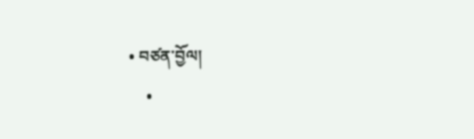• བཙན་བྱོལ།
    •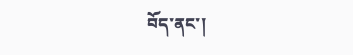བོད་ནང་།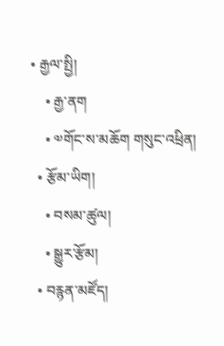• རྒྱལ་སྤྱི།
    • རྒྱ་ནག
    • ༧གོང་ས་མཆོག གསུང་འཕྲིན།
  • རྩོམ་ཡིག།
    • བསམ་ཚུལ།
    • སྒྱུར་རྩོམ།
  • བརྙན་མཛོད།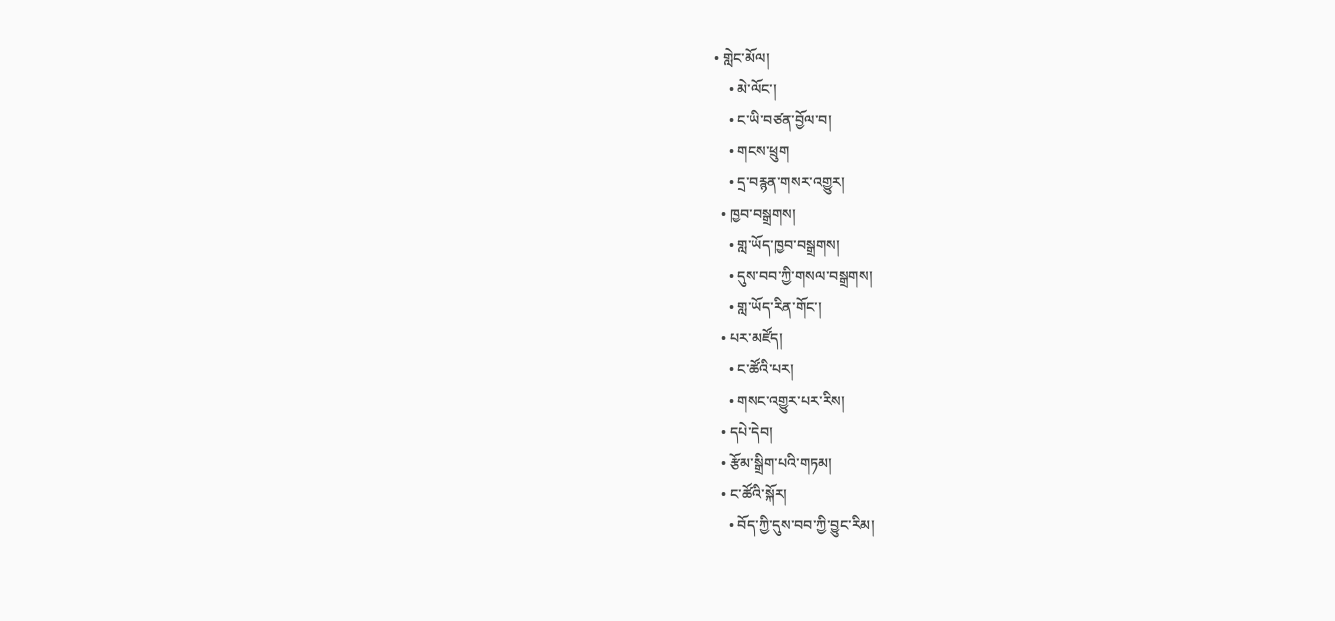• གླེང་མོལ།
    • མེ་ལོང་།
    • ང་ཡི་བཙན་བྱོལ་བ།
    • གངས་ཕྲུག
    • དྲ་བརྙན་གསར་འགྱུར།
  • ཁྱབ་བསྒྲགས།
    • གླ་ཡོད་ཁྱབ་བསྒྲགས།
    • དུས་བབ་ཀྱི་གསལ་བསྒྲགས།
    • གླ་ཡོད་རིན་གོང་།
  • པར་མཛོད།
    • ང་ཚོའི་པར།
    • གསང་འགྱུར་པར་རིས།
  • དཔེ་དེབ།
  • རྩོམ་སྒྲིག་པའི་གཏམ།
  • ང་ཚོའི་སྐོར།
    • བོད་ཀྱི་དུས་བབ་ཀྱི་བྱུང་རིམ།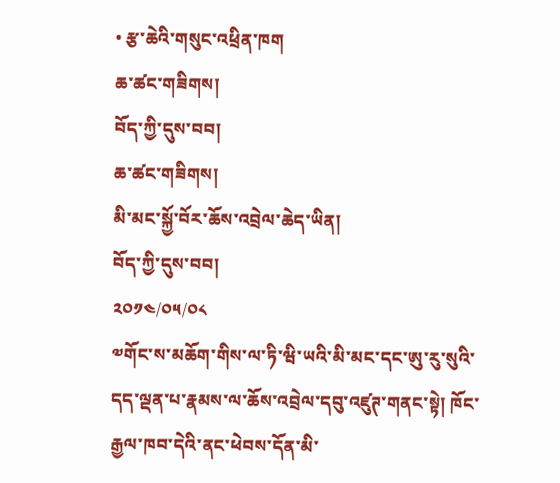• རྩ་ཆེའི་གསུང་འཕྲིན་ཁག
ཆ་ཚང་གཟིགས།
བོད་ཀྱི་དུས་བབ།
ཆ་ཚང་གཟིགས།
མི་མང་སྐྱོ་བོར་ཆོས་འབྲེལ་ཆེད་ཡིན།
བོད་ཀྱི་དུས་བབ།
༢༠༡༤/༠༥/༠༨
༧གོང་ས་མཆོག་གིས་ལ་ཏི་ཝི་ཡའི་མི་མང་དང་ཨུ་རུ་སུའི་དད་ལྡན་པ་རྣམས་ལ་ཆོས་འབྲེལ་དབུ་འཛུཊ་གནང་སྟེ། ཁོང་རྒྱལ་ཁབ་དེའི་ནང་ཕེབས་དོན་མི་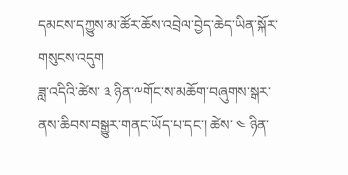དམངས་དཀྱུས་མ་ཚོར་ཆོས་འབྲེལ་བྱེད་ཆེད་ཡིན་སྐོར་གསུངས་འདུག
ཟླ་འདིའི་ཚེས་ ༣ ཉིན་༸གོང་ས་མཆོག་བཞུགས་སྒར་ནས་ཆིབས་བསྒྱུར་གནང་ཡོད་པ་དང་། ཚེས་ ༤ ཉིན་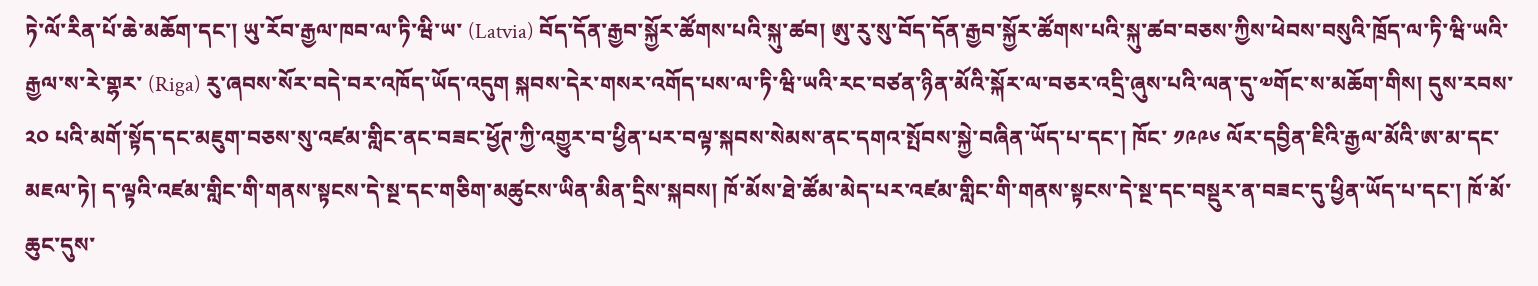ཏེ་ལོ་རིན་པོ་ཆེ་མཆོག་དང་། ཡུ་རོབ་རྒྱལ་ཁབ་ལ་ཏི་ཝི་ཡ་ (Latvia) བོད་དོན་རྒྱབ་སྐྱོར་ཚོགས་པའི་སྐུ་ཚབ། ཨུ་རུ་སུ་བོད་དོན་རྒྱབ་སྐྱོར་ཚོགས་པའི་སྐུ་ཚབ་བཅས་ཀྱིས་ཕེབས་བསུའི་ཁྲོད་ལ་ཏི་ཝི་ཡའི་རྒྱལ་ས་རེ་གྷར་ (Riga) རུ་ཞབས་སོར་བདེ་བར་འཁོད་ཡོད་འདུག སྐབས་དེར་གསར་འགོད་པས་ལ་ཏི་ཝི་ཡའི་རང་བཙན་ཉིན་མོའི་སྐོར་ལ་བཅར་འདྲི་ཞུས་པའི་ལན་དུ་༧གོང་ས་མཆོག་གིས། དུས་རབས་ ༢༠ པའི་མགོ་སྟོད་དང་མཇུག་བཅས་སུ་འཛམ་གླིང་ནང་བཟང་ཕྱོཊ་ཀྱི་འགྱུར་བ་ཕྱིན་པར་བལྟ་སྐབས་སེམས་ནང་དགའ་སྤོབས་སྐྱེ་བཞིན་ཡོད་པ་དང་། ཁོང་ ༡༩༩༦ ལོར་དབྱིན་ཇིའི་རྒྱལ་མོའི་ཨ་མ་དང་མཇལ་ཏེ། ད་ལྟའི་འཛམ་གླིང་གི་གནས་སྟངས་དེ་སྔ་དང་གཅིག་མཚུངས་ཡིན་མིན་དྲིས་སྐབས། ཁོ་མོས་ཐེ་ཚོམ་མེད་པར་འཛམ་གླིང་གི་གནས་སྟངས་དེ་སྔ་དང་བསྡུར་ན་བཟང་དུ་ཕྱིན་ཡོད་པ་དང་། ཁོ་མོ་ཆུང་དུས་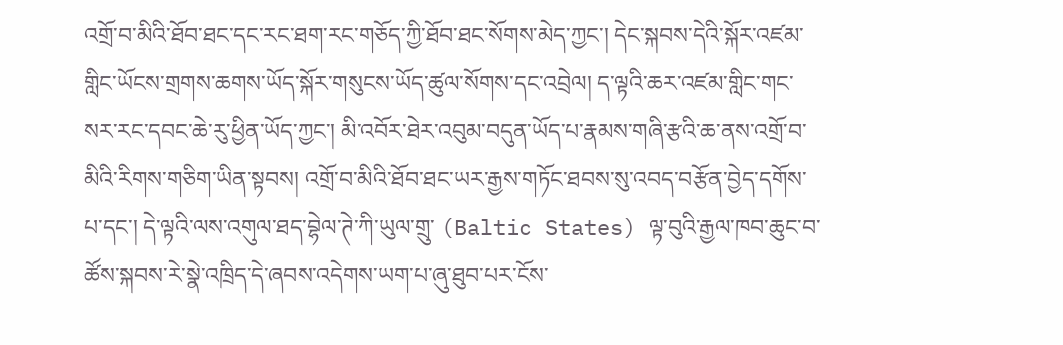འགྲོ་བ་མིའི་ཐོབ་ཐང་དང་རང་ཐག་རང་གཅོད་ཀྱི་ཐོབ་ཐང་སོགས་མེད་ཀྱང་། དེང་སྐབས་དེའི་སྐོར་འཛམ་གླིང་ཡོངས་གྲགས་ཆགས་ཡོད་སྐོར་གསུངས་ཡོད་ཚུལ་སོགས་དང་འབྲེལ། ད་ལྟའི་ཆར་འཛམ་གླིང་གང་སར་རང་དབང་ཆེ་རུ་ཕྱིན་ཡོད་ཀྱང་། མི་འབོར་ཐེར་འབུམ་བདུན་ཡོད་པ་རྣམས་གཞི་རྩའི་ཆ་ནས་འགྲོ་བ་མིའི་རིགས་གཅིག་ཡིན་སྟབས། འགྲོ་བ་མིའི་ཐོབ་ཐང་ཡར་རྒྱས་གཏོང་ཐབས་སུ་འབད་བརྩོན་བྱེད་དགོས་པ་དང་། དེ་ལྟའི་ལས་འགུལ་ཐད་བྷེལ་ཊེ་ཀི་ཡུལ་གྲུ་ (Baltic States) ལྟ་བུའི་རྒྱལ་ཁབ་ཆུང་བ་ཚོས་སྐབས་རེ་སྣེ་འཁྲིད་དེ་ཞབས་འདེགས་ཡག་པ་ཞུ་ཐུབ་པར་ངོས་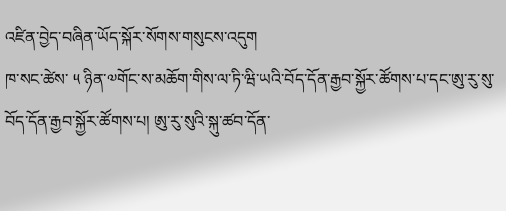འཛིན་བྱེད་བཞིན་ཡོད་སྐོར་སོགས་གསུངས་འདུག
ཁ་སང་ཚེས་ ༥ ཉིན་༧གོང་ས་མཆོག་གིས་ལ་ཏི་ཝི་ཡའི་བོད་དོན་རྒྱབ་སྐྱོར་ཚོགས་པ་དང་ཨུ་རུ་སུ་བོད་དོན་རྒྱབ་སྐྱོར་ཚོགས་པ། ཨུ་རུ་སུའི་སྐུ་ཚབ་དོན་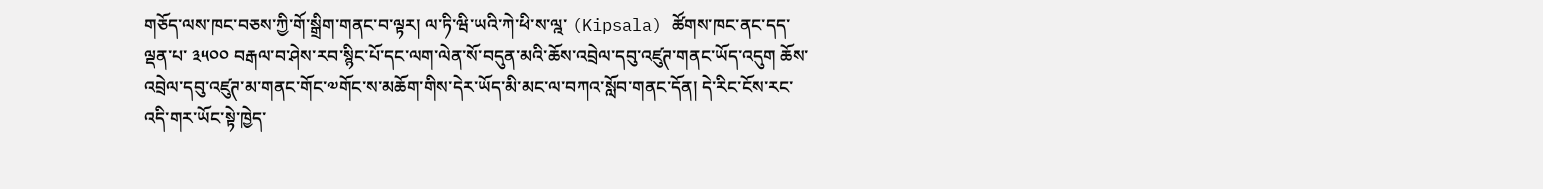གཅོད་ལས་ཁང་བཅས་ཀྱི་གོ་སྒྲིག་གནང་བ་ལྟར། ལ་ཏི་ཝི་ཡའི་ཀེ་ཕི་ས་ལྰ་ (Kipsala) ཚོགས་ཁང་ནང་དད་ལྡན་པ་ ༣༥༠༠ བརྒལ་བ་ཤེས་རབ་སྙིང་པོ་དང་ལག་ལེན་སོ་བདུན་མའི་ཆོས་འབྲེལ་དབུ་འཛུཊ་གནང་ཡོད་འདུག ཆོས་འབྲེལ་དབུ་འཛུཊ་མ་གནང་གོང་༧གོང་ས་མཆོག་གིས་དེར་ཡོད་མི་མང་ལ་བཀའ་སློབ་གནང་དོན། དེ་རིང་ངོས་རང་འདི་གར་ཡོང་སྟེ་ཁྱེད་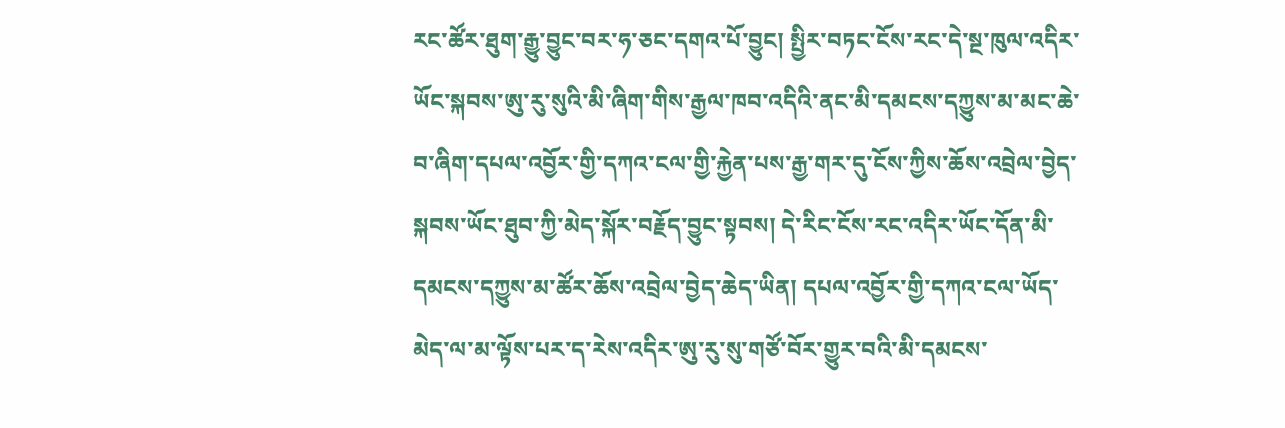རང་ཚོར་ཐུག་རྒྱུ་བྱུང་བར་ཧ་ཅང་དགའ་པོ་བྱུང། སྤྱིར་བཏང་ངོས་རང་དེ་སྔ་ཁུལ་འདིར་ཡོང་སྐབས་ཨུ་རུ་སུའི་མི་ཞིག་གིས་རྒྱལ་ཁབ་འདིའི་ནང་མི་དམངས་དཀྱུས་མ་མང་ཆེ་བ་ཞིག་དཔལ་འབྱོར་གྱི་དཀའ་ངལ་གྱི་རྐྱེན་པས་རྒྱ་གར་དུ་ངོས་ཀྱིས་ཆོས་འབྲེལ་བྱེད་སྐབས་ཡོང་ཐུབ་ཀྱི་མེད་སྐོར་བརྗོད་བྱུང་སྟབས། དེ་རིང་ངོས་རང་འདིར་ཡོང་དོན་མི་དམངས་དཀྱུས་མ་ཚོར་ཆོས་འབྲེལ་བྱེད་ཆེད་ཡིན། དཔལ་འབྱོར་གྱི་དཀའ་ངལ་ཡོད་མེད་ལ་མ་ལྟོས་པར་ད་རེས་འདིར་ཨུ་རུ་སུ་གཙོ་བོར་གྱུར་བའི་མི་དམངས་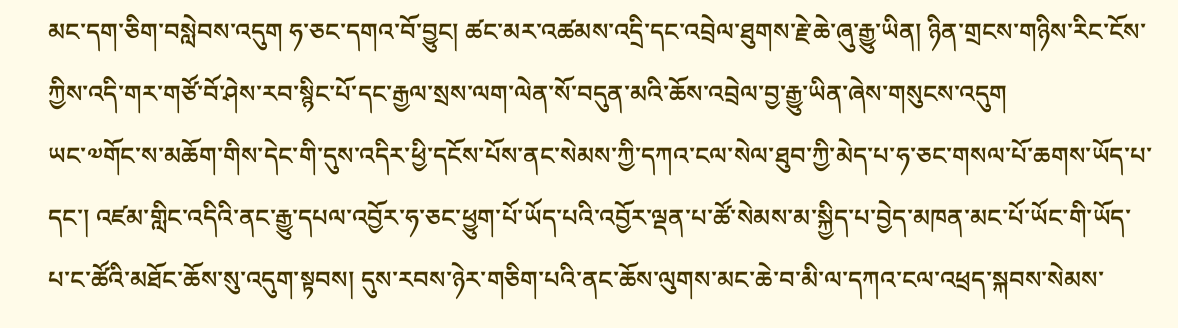མང་དག་ཅིག་བསླེབས་འདུག ཧ་ཅང་དགའ་བོ་བྱུང། ཚང་མར་འཚམས་འདྲི་དང་འབྲེལ་ཐུགས་རྗེ་ཆེ་ཞུ་རྒྱུ་ཡིན། ཉིན་གྲངས་གཉིས་རིང་ངོས་ཀྱིས་འདི་གར་གཙོ་བོ་ཤེས་རབ་སྙིང་པོ་དང་རྒྱལ་སྲས་ལག་ལེན་སོ་བདུན་མའི་ཆོས་འབྲེལ་བྱ་རྒྱུ་ཡིན་ཞེས་གསུངས་འདུག
ཡང་༧གོང་ས་མཆོག་གིས་དེང་གི་དུས་འདིར་ཕྱི་དངོས་པོས་ནང་སེམས་ཀྱི་དཀའ་ངལ་སེལ་ཐུབ་ཀྱི་མེད་པ་ཧ་ཅང་གསལ་པོ་ཆགས་ཡོད་པ་དང་། འཛམ་གླིང་འདིའི་ནང་རྒྱུ་དཔལ་འབྱོར་ཧ་ཅང་ཕྱུག་པོ་ཡོད་པའི་འབྱོར་ལྡན་པ་ཚོ་སེམས་མ་སྐྱིད་པ་བྱེད་མཁན་མང་པོ་ཡོང་གི་ཡོད་པ་ང་ཚོའི་མཐོང་ཆོས་སུ་འདུག་སྟབས། དུས་རབས་ཉེར་གཅིག་པའི་ནང་ཆོས་ལུགས་མང་ཆེ་བ་མི་ལ་དཀའ་ངལ་འཕྲད་སྐབས་སེམས་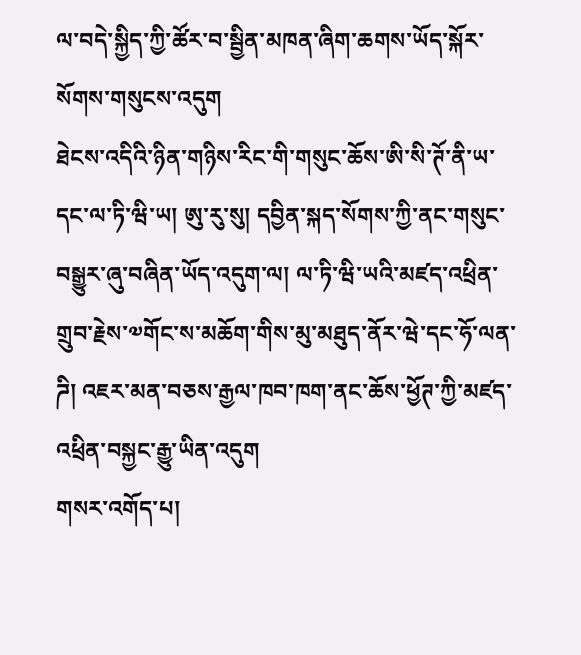ལ་བདེ་སྐྱིད་ཀྱི་ཚོར་བ་སྦྱིན་མཁན་ཞིག་ཆགས་ཡོད་སྐོར་སོགས་གསུངས་འདུག
ཐེངས་འདིའི་ཉིན་གཉིས་རིང་གི་གསུང་ཆོས་ཨི་སི་ཊོ་ནི་ཡ་དང་ལ་ཏི་ཝི་ཡ། ཨུ་རུ་སུ། དབྱིན་སྐད་སོགས་ཀྱི་ནང་གསུང་བསྒྱུར་ཞུ་བཞིན་ཡོད་འདུག་ལ། ལ་ཏི་ཝི་ཡའི་མཛད་འཕྲིན་གྲུབ་རྗེས་༧གོང་ས་མཆོག་གིས་མུ་མཐུད་ནོར་ཝེ་དང་ཧོ་ལན་ཌི། འཇར་མན་བཅས་རྒྱལ་ཁབ་ཁག་ནང་ཆོས་ཕྱོཊ་ཀྱི་མཛད་འཕྲིན་བསྐྱང་རྒྱུ་ཡིན་འདུག
གསར་འགོད་པ།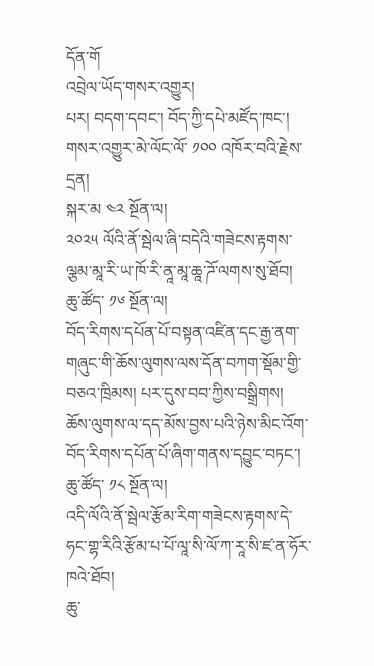དོན་གོ
འབྲེལ་ཡོད་གསར་འགྱུར།
པར། བདག་དབང་། བོད་ཀྱི་དཔེ་མཛོད་ཁང་།
གསར་འགྱུར་མེ་ལོང་ལོ་ ༡༠༠ འཁོར་བའི་རྗེས་དྲན།
སྐར་མ ༤༢ སྔོན་ལ།
༢༠༢༥ ལོའི་ནོ་སྦེལ་ཞི་བདེའི་གཟེངས་རྟགས་ལྕམ་མཱ་རི་ཡ་ཁོ་རི་ནཱ་མཱ་ཆཱ་ཌོ་ལགས་སུ་ཐོབ།
ཆུ་ཚོད་ ༡༦ སྔོན་ལ།
བོད་རིགས་དཔོན་པོ་བསྟན་འཛིན་དང་རྒྱ་ནག་གཞུང་གི་ཆོས་ལུགས་ལས་དོན་བཀག་སྡོམ་གྱི་བཅའ་ཁྲིམས། པར་དུས་བབ་ཀྱིས་བསྒྲིགས།
ཆོས་ལུགས་ལ་དད་མོས་བྱས་པའི་ཉེས་མིང་འོག་བོད་རིགས་དཔོན་པོ་ཞིག་གནས་དབྱུང་བཏང་།
ཆུ་ཚོད་ ༡༨ སྔོན་ལ།
འདི་ལོའི་ནོ་སྦེལ་རྩོམ་རིག་གཟེངས་རྟགས་དེ་ཧང་གྷ་རིའི་རྩོམ་པ་པོ་ལཱ་སི་ལོ་ཀ་རཱ་སི་ཛ་ན་ཧོར་ཁའེ་ཐོབ།
ཆུ་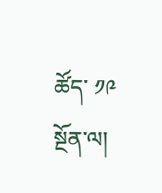ཚོད་ ༡༩ སྔོན་ལ།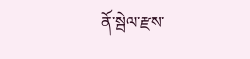ནོ་སྦེལ་རྫས་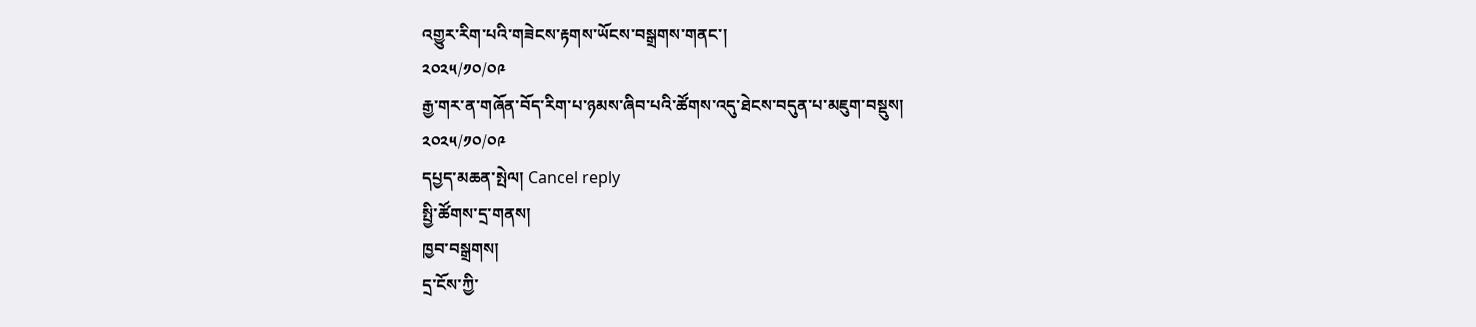འགྱུར་རིག་པའི་གཟེངས་རྟགས་ཡོངས་བསྒྲགས་གནང་།
༢༠༢༥/༡༠/༠༩
རྒྱ་གར་ན་གཞོན་བོད་རིག་པ་ཉམས་ཞིབ་པའི་ཚོགས་འདུ་ཐེངས་བདུན་པ་མཇུག་བསྡུས།
༢༠༢༥/༡༠/༠༩
དཔྱད་མཆན་སྤེལ། Cancel reply
སྤྱི་ཚོགས་དྲ་གནས།
ཁྱབ་བསྒྲགས།
དྲ་ངོས་ཀྱི་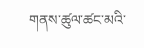གནས་ཚུལ་ཚང་མའི་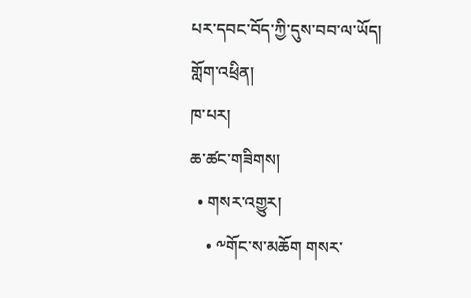པར་དབང་བོད་ཀྱི་དུས་བབ་ལ་ཡོད།
གློག་འཕྲིན།
ཁ་པར།
ཆ་ཚང་གཟིགས།
  • གསར་འགྱུར།
    • ༸གོང་ས་མཆོག གསར་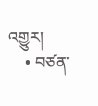འགྱུར།
    • བཙན་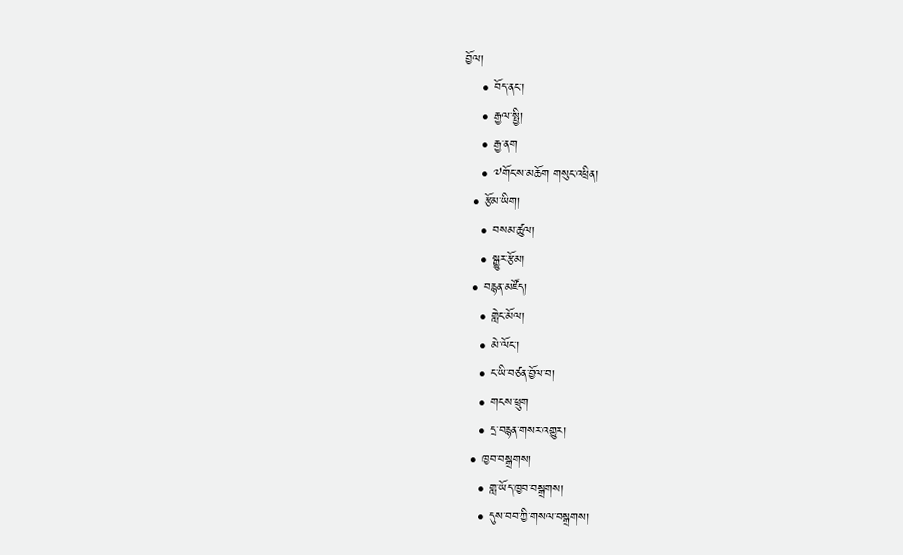བྱོལ།
    • བོད་ནང་།
    • རྒྱལ་སྤྱི།
    • རྒྱ་ནག
    • ༧གོང་ས་མཆོག གསུང་འཕྲིན།
  • རྩོམ་ཡིག།
    • བསམ་ཚུལ།
    • སྒྱུར་རྩོམ།
  • བརྙན་མཛོད།
    • གླེང་མོལ།
    • མེ་ལོང་།
    • ང་ཡི་བཙན་བྱོལ་བ།
    • གངས་ཕྲུག
    • དྲ་བརྙན་གསར་འགྱུར།
  • ཁྱབ་བསྒྲགས།
    • གླ་ཡོད་ཁྱབ་བསྒྲགས།
    • དུས་བབ་ཀྱི་གསལ་བསྒྲགས།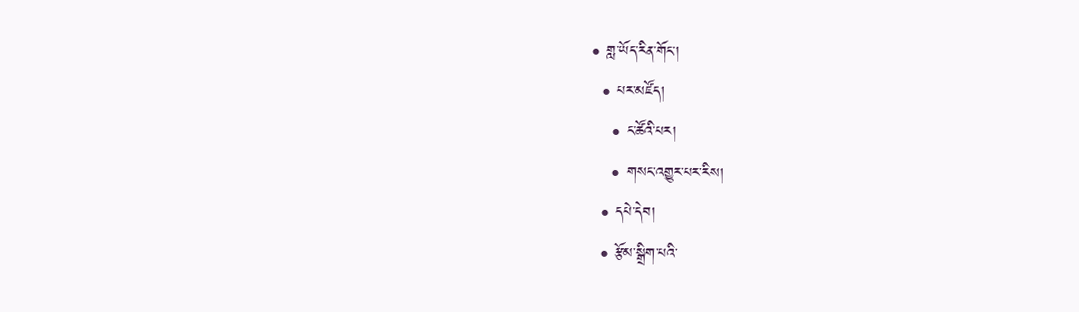• གླ་ཡོད་རིན་གོང་།
  • པར་མཛོད།
    • ང་ཚོའི་པར།
    • གསང་འགྱུར་པར་རིས།
  • དཔེ་དེབ།
  • རྩོམ་སྒྲིག་པའི་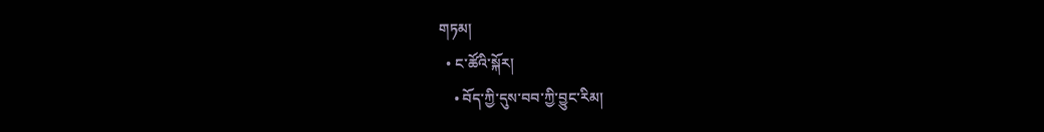གཏམ།
  • ང་ཚོའི་སྐོར།
    • བོད་ཀྱི་དུས་བབ་ཀྱི་བྱུང་རིམ།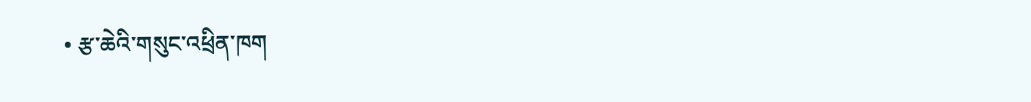• རྩ་ཆེའི་གསུང་འཕྲིན་ཁག